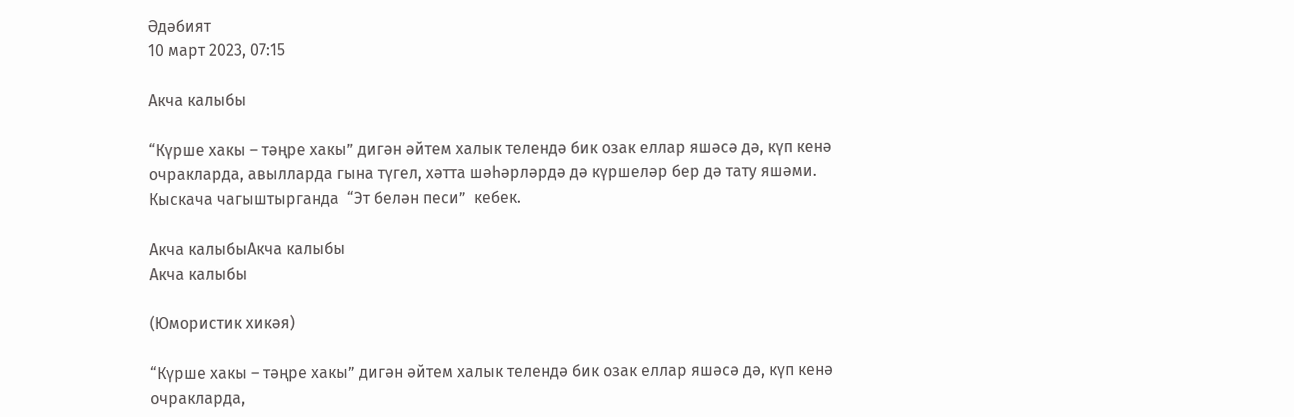Әдәбият
10 март 2023, 07:15

Акча калыбы

“Күрше хакы – тәңре хакы” дигән әйтем халык телендә бик озак еллар яшәсә дә, күп кенә очракларда, авылларда гына түгел, хәтта шәһәрләрдә дә күршеләр бер дә тату яшәми. Кыскача чагыштырганда  “Эт белән песи”  кебек.

Акча калыбыАкча калыбы
Акча калыбы

(Юмористик хикәя)

“Күрше хакы – тәңре хакы” дигән әйтем халык телендә бик озак еллар яшәсә дә, күп кенә очракларда,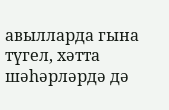авылларда гына түгел, хәтта шәһәрләрдә дә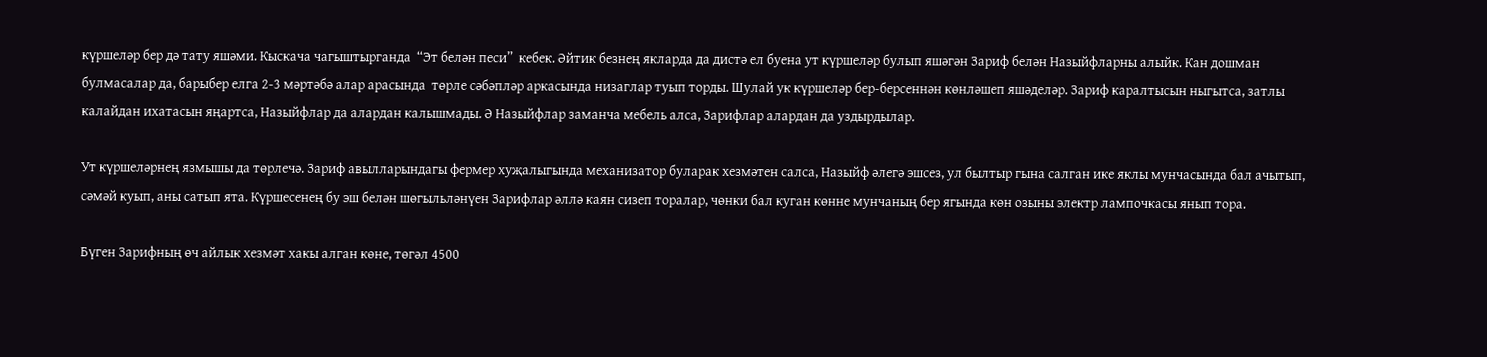күршеләр бер дә тату яшәми. Кыскача чагыштырганда  “Эт белән песи”  кебек. Әйтик безнең якларда да дистә ел буена ут күршеләр булып яшәгән Зариф белән Назыйфларны алыйк. Кан дошман булмасалар да, барыбер елга 2-3 мәртәбә алар арасында  төрле сәбәпләр аркасында низаглар туып торды. Шулай ук күршеләр бер-берсеннән көнләшеп яшәделәр. Зариф каралтысын ныгытса, затлы калайдан ихатасын яңартса, Назыйфлар да алардан калышмады. Ә Назыйфлар заманча мебель алса, Зарифлар алардан да уздырдылар.

Ут күршеләрнең язмышы да төрлечә. Зариф авылларындагы фермер хуҗалыгында механизатор буларак хезмәтен салса, Назыйф әлегә эшсез, ул былтыр гына салган ике яклы мунчасында бал ачытып, сәмәй куып, аны сатып ята. Күршесенең бу эш белән шөгыльләнүен Зарифлар әллә каян сизеп торалар, чөнки бал куган көнне мунчаның бер ягында көн озыны электр лампочкасы янып тора.

Бүген Зарифның өч айлык хезмәт хакы алган көне, төгәл 4500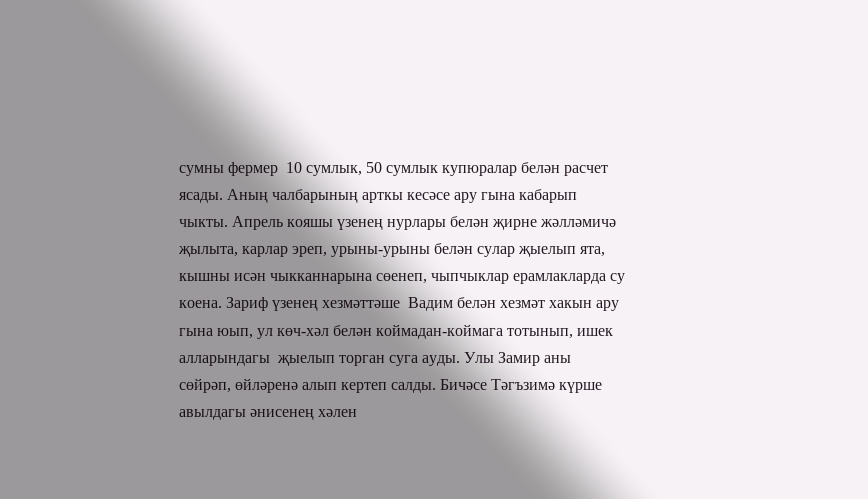сумны фермер  10 сумлык, 50 сумлык купюралар белән расчет ясады. Аның чалбарының арткы кесәсе ару гына кабарып чыкты. Апрель кояшы үзенең нурлары белән җирне жәлләмичә җылыта, карлар эреп, урыны-урыны белән сулар җыелып ята, кышны исән чыкканнарына сөенеп, чыпчыклар ерамлакларда су коена. Зариф үзенең хезмәттәше  Вадим белән хезмәт хакын ару гына юып, ул көч-хәл белән коймадан-коймага тотынып, ишек алларындагы  җыелып торган суга ауды. Улы Замир аны сөйрәп, өйләренә алып кертеп салды. Бичәсе Тәгъзимә күрше авылдагы әнисенең хәлен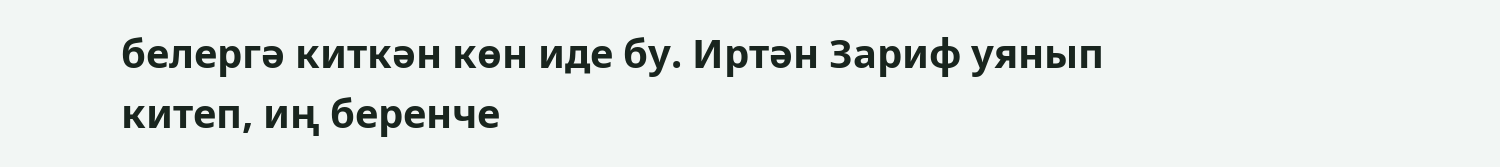белергә киткән көн иде бу. Иртән Зариф уянып китеп, иң беренче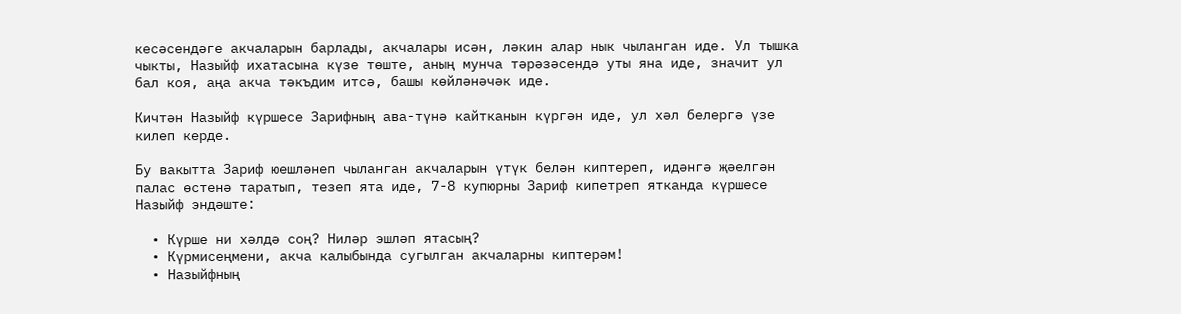кесәсендәге акчаларын барлады, акчалары исән, ләкин алар нык чыланган иде. Ул тышка чыкты, Назыйф ихатасына күзе төште, аның мунча тәрәзәсендә уты яна иде, значит ул бал коя, аңа акча тәкъдим итсә, башы көйләнәчәк иде.

Кичтән Назыйф күршесе Зарифның ава-түнә кайтканын күргән иде, ул хәл белергә үзе килеп керде.

Бу вакытта Зариф юешләнеп чыланган акчаларын үтүк белән киптереп, идәнгә җәелгән палас өстенә таратып, тезеп ята иде, 7-8 купюрны Зариф кипетреп ятканда күршесе Назыйф эндәште:

  • Күрше ни хәлдә соң? Ниләр эшләп ятасың?
  • Күрмисеңмени, акча калыбында сугылган акчаларны киптерәм!
  • Назыйфның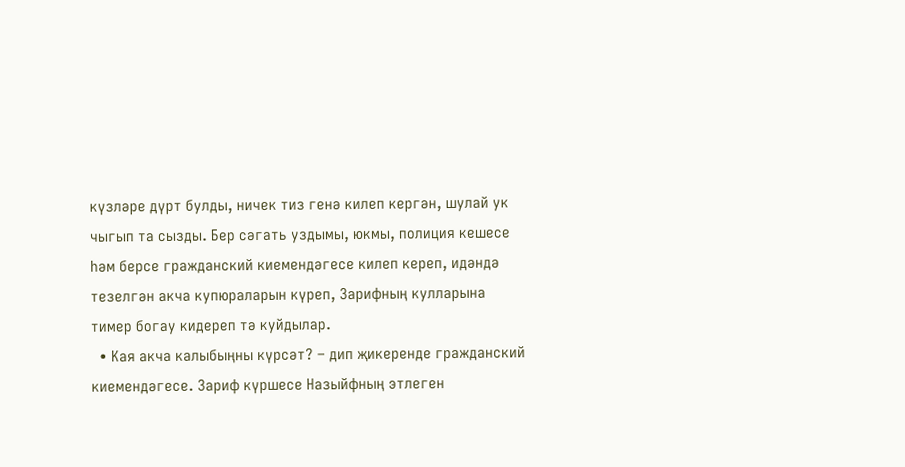күзләре дүрт булды, ничек тиз генә килеп кергән, шулай ук чыгып та сызды. Бер сәгать уздымы, юкмы, полиция кешесе һәм берсе гражданский киемендәгесе килеп кереп, идәндә тезелгән акча купюраларын күреп, Зарифның кулларына тимер богау кидереп тә куйдылар.
  • Кая акча калыбыңны күрсәт? – дип җикеренде гражданский киемендәгесе. Зариф күршесе Назыйфның этлеген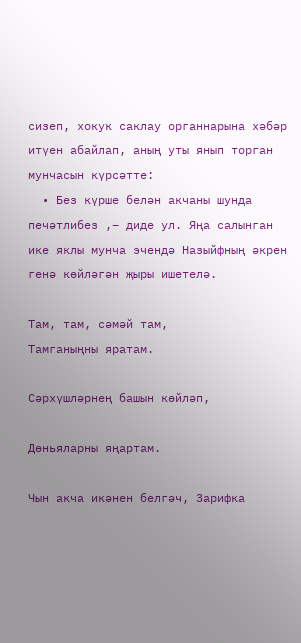сизеп, хокук саклау органнарына хәбәр итүен абайлап, аның уты янып торган мунчасын күрсәтте:
  • Без күрше белән акчаны шунда печәтлибез ,– диде ул. Яңа салынган ике яклы мунча эчендә Назыйфның әкрен генә көйләгән җыры ишетелә.

Там, там, сәмәй там,
Тамганыңны яратам.

Сәрхүшләрнең башын көйләп,

Дөньяларны яңартам.

Чын акча икәнен белгәч, Зарифка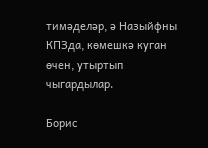тимәделәр, ә Назыйфны КПЗда, көмешкә куган өчен, утыртып чыгардылар.

Борис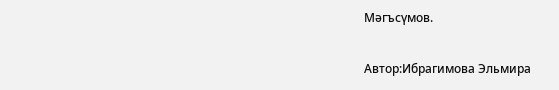Мәгъсүмов.

Автор:Ибрагимова Эльмира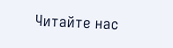Читайте нас